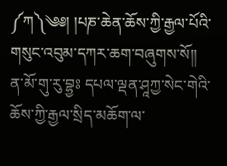༼ཀ༽༄༅། །པཎ་ཆེན་ཆོས་ཀྱི་རྒྱལ་པོའི་གསུང་འབུམ་དཀར་ཆག་བཞུགས་སོ།།
ན་མོ་གུ་རུ་བྷྱཿ དཔལ་ལྡན་ཤཱཀྱ་སེང་གེའི་ཆོས་ཀྱི་རྒྱལ་སྲིད་མཆོག་ལ་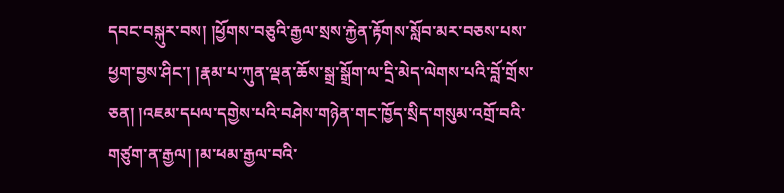དབང་བསྐུར་བས། །ཕྱོགས་བཅུའི་རྒྱལ་སྲས་རྐྱེན་རྟོགས་སློབ་མར་བཅས་པས་ཕྱག་བྱས་ཤིང་། །རྣམ་པ་ཀུན་ལྡན་ཆོས་སྒྲ་སྒྲོག་ལ་དྲི་མེད་ལེགས་པའི་བློ་གྲོས་ཅན། །འཇམ་དཔལ་དགྱེས་པའི་བཤེས་གཉེན་གང་ཁྱོད་སྲིད་གསུམ་འགྲོ་བའི་གཙུག་ན་རྒྱལ། །མ་ཕམ་རྒྱལ་བའི་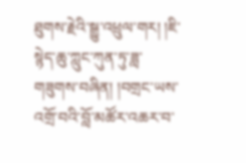ཐུགས་རྗེའི་སྒྱུ་འཕྲུལ་གར། །ཇི་སྙེད་ཆུ་ཀླུང་ཀུན་ཏུ་ཟླ་གཟུགས་བཞིན། །བགྲང་ཡས་འགྲོ་བའི་བློ་མཚོར་འཆར་བ་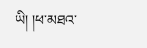ཡི། །ཕ་མཐའ་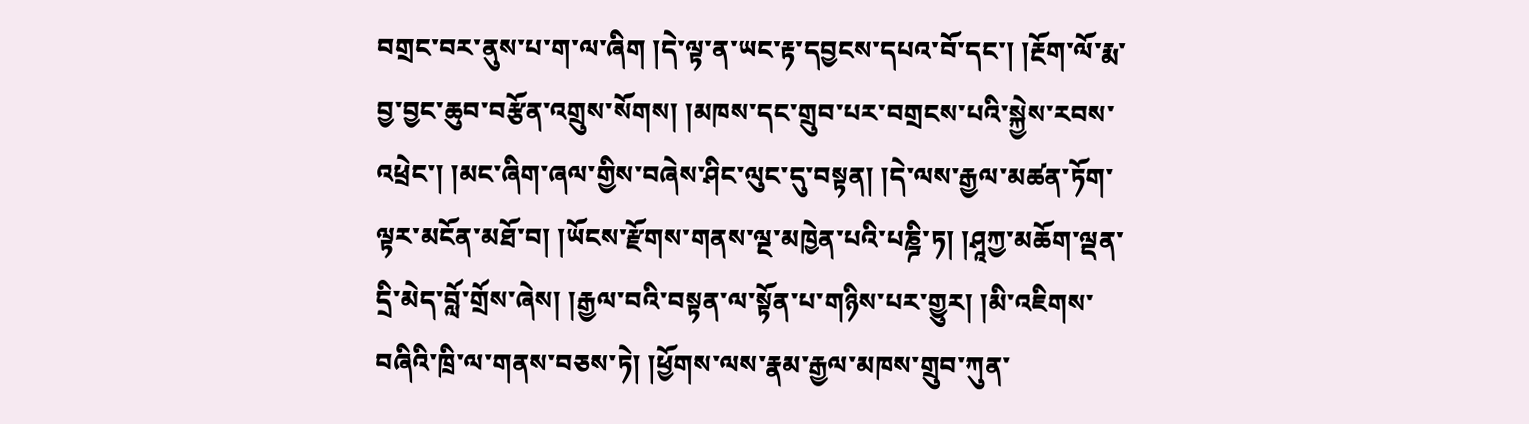བགྲང་བར་ནུས་པ་ག་ལ་ཞིག །དེ་ལྟ་ན་ཡང་རྟ་དབྱངས་དཔའ་བོ་དང་། །རྔོག་ལོ་རྨ་བྱ་བྱང་ཆུབ་བརྩོན་འགྲུས་སོགས། །མཁས་དང་གྲུབ་པར་བགྲངས་པའི་སྐྱེས་རབས་འཕྲེང་། །མང་ཞིག་ཞལ་གྱིས་བཞེས་ཤིང་ལུང་དུ་བསྟན། །དེ་ལས་རྒྱལ་མཚན་ཏོག་ལྟར་མངོན་མཐོ་བ། །ཡོངས་རྫོགས་གནས་ལྔ་མཁྱེན་པའི་པཎྜི་ཏ། །ཤཱཀྱ་མཆོག་ལྡན་དྲི་མེད་བློ་གྲོས་ཞེས། །རྒྱལ་བའི་བསྟན་ལ་སྟོན་པ་གཉིས་པར་གྱུར། །མི་འཇིགས་བཞིའི་ཁྲི་ལ་གནས་བཅས་ཏེ། །ཕྱོགས་ལས་རྣམ་རྒྱལ་མཁས་གྲུབ་ཀུན་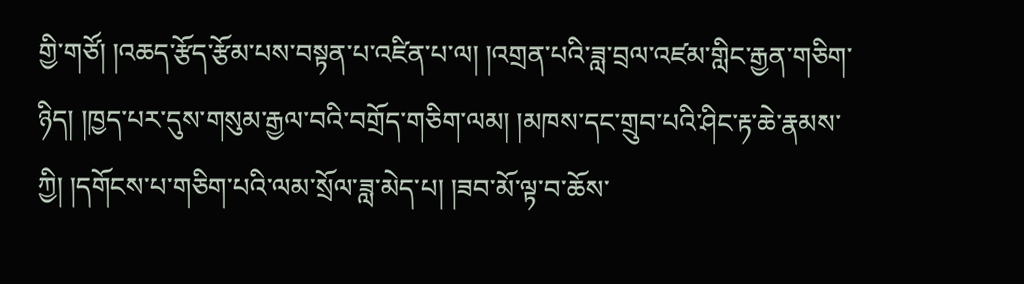གྱི་གཙོ། །འཆད་རྩོད་རྩོམ་པས་བསྟན་པ་འཛིན་པ་ལ། །འགྲན་པའི་ཟླ་བྲལ་འཛམ་གླིང་རྒྱན་གཅིག་ཉིད། །ཁྱད་པར་དུས་གསུམ་རྒྱལ་བའི་བགྲོད་གཅིག་ལམ། །མཁས་དང་གྲུབ་པའི་ཤིང་རྟ་ཆེ་རྣམས་ཀྱི། །དགོངས་པ་གཅིག་པའི་ལམ་སྲོལ་ཟླ་མེད་པ། །ཟབ་མོ་ལྟ་བ་ཆོས་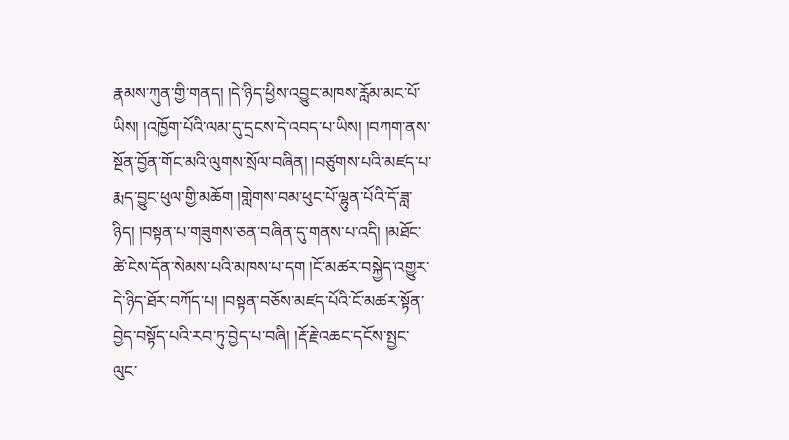རྣམས་ཀུན་གྱི་གནད། །དེ་ཉིད་ཕྱིས་འབྱུང་མཁས་རློམ་མང་པོ་ཡིས། །འཁྱོག་པོའི་ལམ་དུ་དྲངས་དེ་འབད་པ་ཡིས། །བཀག་ནས་སྔོན་བྱོན་གོང་མའི་ལུགས་སྲོལ་བཞིན། །བཙུགས་པའི་མཛད་པ་རྨད་བྱུང་ཕུལ་གྱི་མཆོག །གླེགས་བམ་ཕུང་པོ་ལྷུན་པོའི་དོ་ཟླ་ཉིད། །བསྟན་པ་གཟུགས་ཅན་བཞིན་དུ་གནས་པ་འདི། །མཐོང་ཚེ་ངེས་དོན་སེམས་པའི་མཁས་པ་དག །ངོ་མཚར་བསྐྱེད་འགྱུར་དེ་ཉིད་ཐོར་བཀོད་པ། །བསྟན་བཅོས་མཛད་པོའི་ངོ་མཚར་སྟོན་བྱེད་བསྟོད་པའི་རབ་ཏུ་བྱེད་པ་བཞི། །རྡོ་རྗེ་འཆང་དངོས་སྤྱང་ལུང་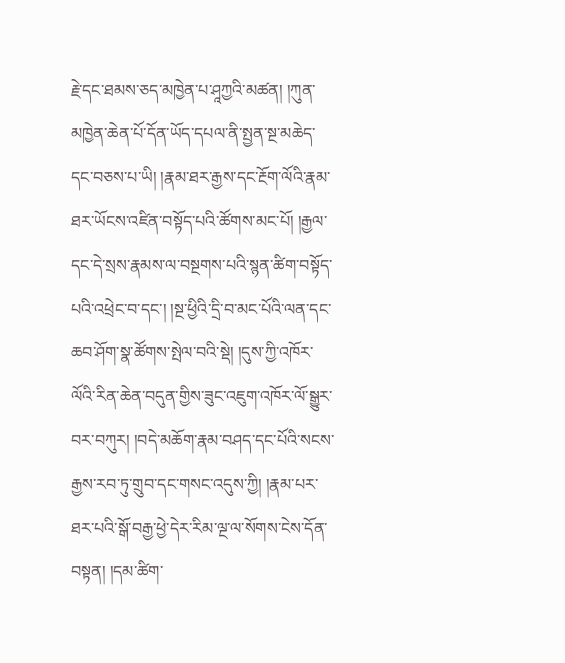རྗེ་དང་ཐམས་ཅད་མཁྱེན་པ་ཤཱཀྱའི་མཚན། །ཀུན་མཁྱེན་ཆེན་པོ་དོན་ཡོད་དཔལ་ནི་སྤྱན་སྔ་མཆེད་དང་བཅས་པ་ཡི། །རྣམ་ཐར་རྒྱས་དང་རྔོག་ལོའི་རྣམ་ཐར་ཡོངས་འཛིན་བསྟོད་པའི་ཚོགས་མང་པོ། །རྒྱལ་དང་དེ་སྲས་རྣམས་ལ་བསྔགས་པའི་སྙན་ཚིག་བསྟོད་པའི་འཕྲེང་བ་དང་། །སྔ་ཕྱིའི་དྲི་བ་མང་པོའི་ལན་དང་ཆབ་ཤོག་སྣ་ཚོགས་སྤེལ་བའི་སྡེ། །དུས་ཀྱི་འཁོར་ལོའི་རིན་ཆེན་བདུན་གྱིས་ཟུང་འཇུག་འཁོར་ལོ་སྒྱུར་བར་བཀུར། །བདེ་མཆོག་རྣམ་བཤད་དང་པོའི་སངས་རྒྱས་རབ་ཏུ་གྲུབ་དང་གསང་འདུས་ཀྱི། །རྣམ་པར་ཐར་པའི་སྒོ་བརྒྱ་ཕྱེ་དེར་རིམ་ལྔ་ལ་སོགས་ངེས་དོན་བསྟན། །དམ་ཚིག་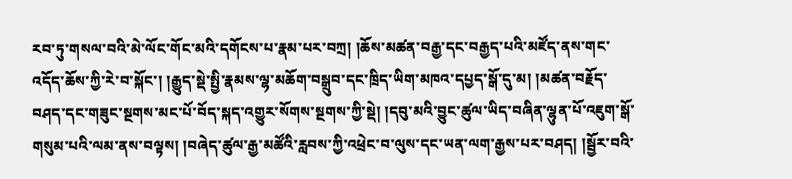རབ་ཏུ་གསལ་བའི་མེ་ལོང་གོང་མའི་དགོངས་པ་རྣམ་པར་བཀྲ། །ཆོས་མཚན་བརྒྱ་དང་བརྒྱད་པའི་མཛོད་ནས་གང་འདོད་ཆོས་ཀྱི་རེ་བ་སྐོང་། །རྒྱུད་སྡེ་སྤྱི་རྣམས་ལྷ་མཆོག་བསྒྲུབ་དང་ཁྲིད་ཡིག་མཁའ་དཔྱད་སྒོ་དུ་མ། །མཚན་བརྗོད་བཤད་དང་གཟུང་སྔགས་མང་པོ་བོད་སྐད་འགྱུར་སོགས་སྔགས་ཀྱི་སྡེ། །དབུ་མའི་བྱུང་ཚུལ་ཡིད་བཞིན་ལྷུན་པོ་འཇུག་སྒོ་གསུམ་པའི་ལམ་ནས་བལྟས། །བཞེད་ཚུལ་རྒྱ་མཚོའི་རླབས་ཀྱི་འཕྲེང་བ་ལུས་དང་ཡན་ལག་རྒྱས་པར་བཤད། །སྦྱོར་བའི་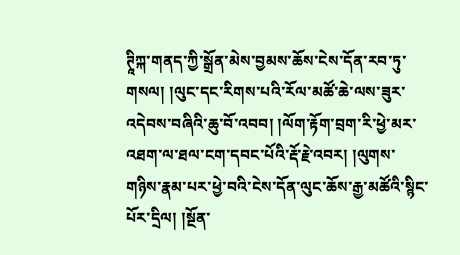ཊཱིཀྐ་གནད་ཀྱི་སྒྲོན་མེས་བྱམས་ཆོས་ངེས་དོན་རབ་ཏུ་གསལ། །ལུང་དང་རིགས་པའི་རོལ་མཚོ་ཆེ་ལས་ཟུར་འདེབས་བཞིའི་ཆུ་བོ་འབབ། །ལོག་རྟོག་བྲག་རི་ཕྱེ་མར་འཐག་ལ་ཐལ་ངག་དབང་པོའི་རྡོ་རྗེ་འབར། །ལུགས་གཉིས་རྣམ་པར་ཕྱེ་བའི་ངེས་དོན་ལུང་ཆོས་རྒྱ་མཚོའི་སྙིང་པོར་དྲིལ། །སྔོན་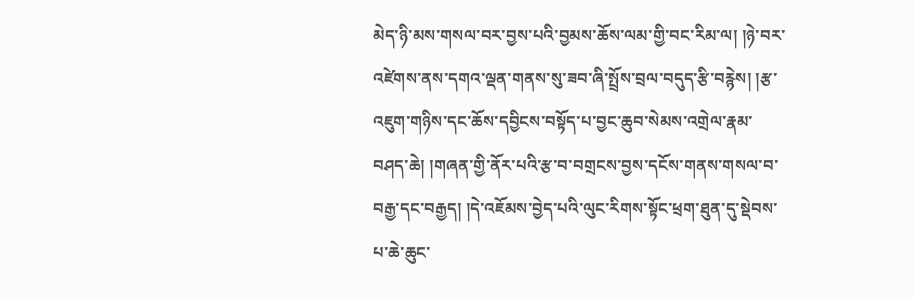མེད་ཉི་མས་གསལ་བར་བྱས་པའི་བྱམས་ཆོས་ལམ་གྱི་བང་རིམ་ལ། །ཉེ་བར་འཛེགས་ནས་དགའ་ལྡན་གནས་སུ་ཟབ་ཞི་སྤྲོས་བྲལ་བདུད་རྩི་བརྙེས། །རྩ་འཇུག་གཉིས་དང་ཆོས་དབྱིངས་བསྟོད་པ་བྱང་ཆུབ་སེམས་འགྲེལ་རྣམ་བཤད་ཆེ། །གཞན་གྱི་ནོར་པའི་རྩ་བ་བགྲངས་བྱས་དངོས་གནས་གསལ་བ་བརྒྱ་དང་བརྒྱད། །དེ་འཇོམས་བྱེད་པའི་ལུང་རིགས་སྟོང་ཕྲག་ཐུན་དུ་སྡེབས་པ་ཆེ་ཆུང་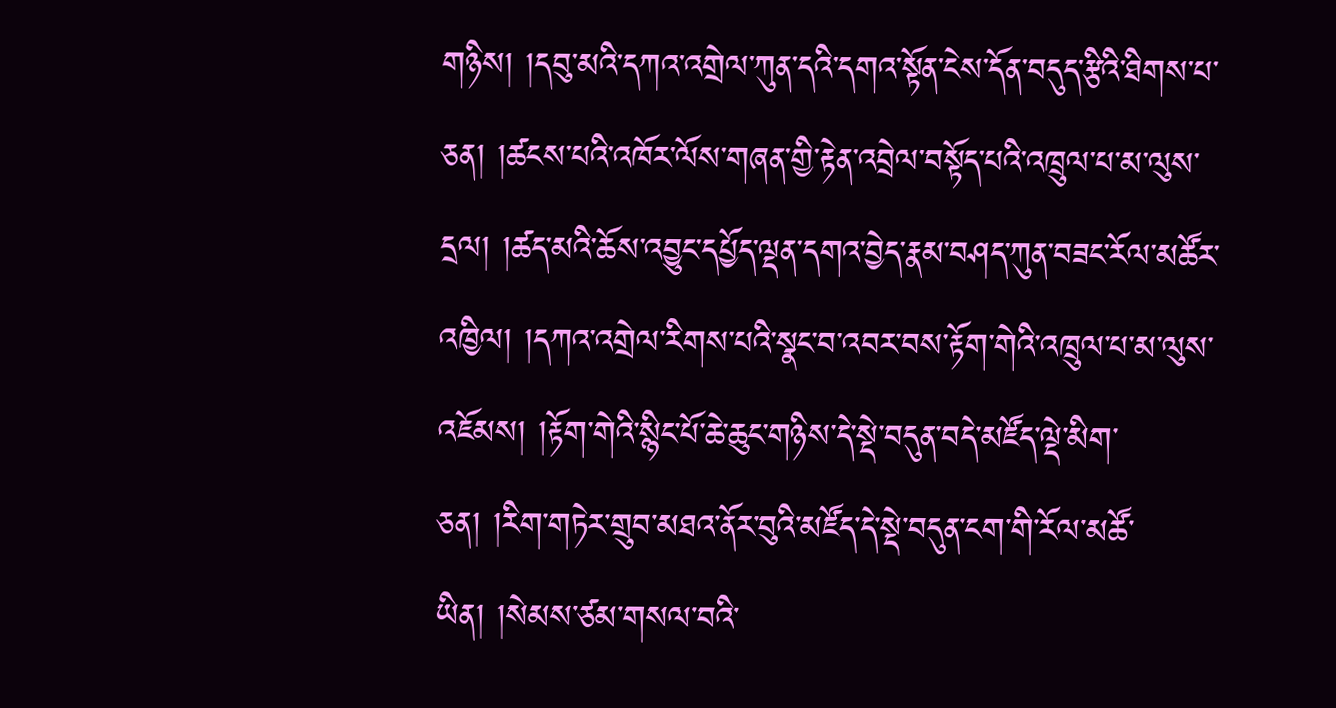གཉིས། །དབུ་མའི་དཀའ་འགྲེལ་ཀུན་དའི་དགའ་སྟོན་ངེས་དོན་བདུད་རྩིའི་ཐིགས་པ་ཅན། །ཚངས་པའི་འཁོར་ལོས་གཞན་གྱི་རྟེན་འབྲེལ་བསྟོད་པའི་འཁྲུལ་པ་མ་ལུས་དྲལ། །ཚད་མའི་ཆོས་འབྱུང་དཔྱོད་ལྡན་དགའ་བྱེད་རྣམ་བཤད་ཀུན་བཟང་རོལ་མཚོར་འཁྱིལ། །དཀའ་འགྲེལ་རིགས་པའི་སྣང་བ་འབར་བས་རྟོག་གེའི་འཁྲུལ་པ་མ་ལུས་འཇོམས། །རྟོག་གེའི་སྙིང་པོ་ཆེ་ཆུང་གཉིས་དེ་སྡེ་བདུན་བདེ་མཛོད་ལྡེ་མིག་ཅན། །རིག་གཏེར་གྲུབ་མཐའ་ནོར་བུའི་མཛོད་དེ་སྡེ་བདུན་ངག་གི་རོལ་མཚོ་ཡིན། །སེམས་ཙམ་གསལ་བའི་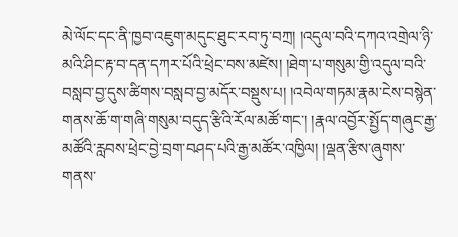མེ་ལོང་དང་ནི་ཁྱབ་འཇུག་མདུང་ཐུང་རབ་ཏུ་བཀྲ། །འདུལ་བའི་དཀའ་འགྲེལ་ཉི་མའི་ཤིང་རྟ་བ་དན་དཀར་པོའི་ཕྲེང་བས་མཛེས། །ཐེག་པ་གསུམ་གྱི་འདུལ་བའི་བསླབ་བྱ་དུས་ཚིགས་བསླབ་བྱ་མདོར་བསྡུས་པ། །འབེལ་གཏམ་རྣམ་ངེས་བསྙེན་གནས་ཆོ་ག་གཞི་གསུམ་བདུད་རྩིའི་རོལ་མཚོ་གང་། །རྣལ་འབྱོར་སྤྱོད་གཞུང་རྒྱ་མཚོའི་རླབས་ཕྲེང་བྱེ་བྲག་བཤད་པའི་རྒྱ་མཚོར་འཁྱིལ། །ལྡན་རྩིས་ཞུགས་གནས་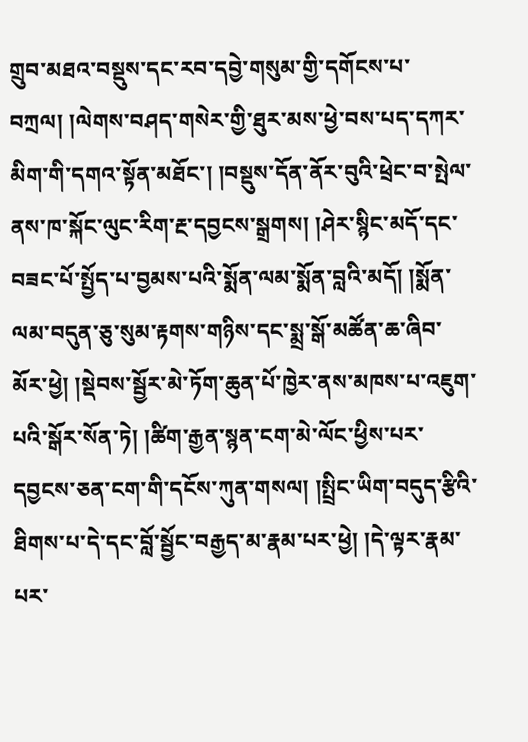གྲུབ་མཐའ་བསྡུས་དང་རབ་དབྱེ་གསུམ་གྱི་དགོངས་པ་བཀྲལ། །ལེགས་བཤད་གསེར་གྱི་ཐུར་མས་ཕྱེ་བས་པད་དཀར་མིག་གི་དགའ་སྟོན་མཐོང་། །བསྡུས་དོན་ནོར་བུའི་ཕྲེང་བ་སྤེལ་ནས་ཁ་སྐོང་ལུང་རིག་རྔ་དབྱངས་སྒྲགས། །ཤེར་སྙིང་མདོ་དང་བཟང་པོ་སྤྱོད་པ་བྱམས་པའི་སྨོན་ལམ་སྨོན་བླའི་མདོ། །སྨོན་ལམ་བདུན་ཅུ་སུམ་རྟགས་གཉིས་དང་སྨྲ་སྒོ་མཚོན་ཆ་ཞིབ་མོར་ཕྱེ། །སྡེབས་སྦྱོར་མེ་ཏོག་ཆུན་པོ་ཁྱེར་ནས་མཁས་པ་འཇུག་པའི་སྒོར་སོན་ཏེ། །ཚིག་རྒྱན་སྙན་ངག་མེ་ལོང་ཕྱིས་པར་དབྱངས་ཅན་ངག་གི་དངོས་ཀུན་གསལ། །སྤྲིང་ཡིག་བདུད་རྩིའི་ཐིགས་པ་དེ་དང་བློ་སྦྱོང་བརྒྱད་མ་རྣམ་པར་ཕྱེ། །དེ་ལྟར་རྣམ་པར་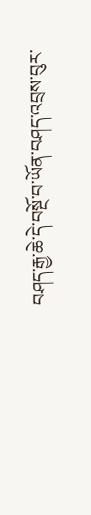བཤད་རྒྱ་ཆེ་དེ་བསྔོ་བ་ཡོན་བཤད་འབྲས་བུར་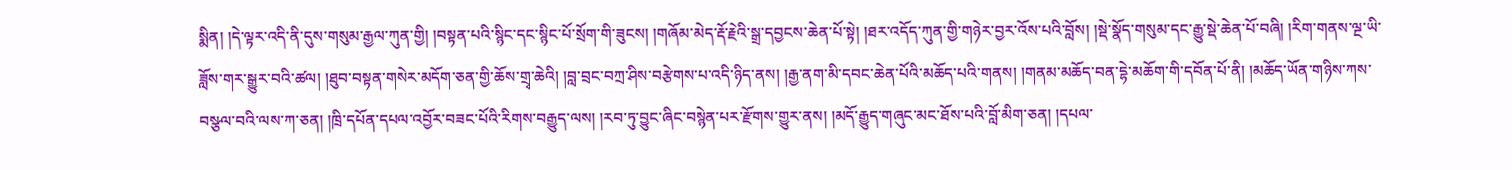སྨིན། །དེ་ལྟར་འདི་ནི་དུས་གསུམ་རྒྱལ་ཀུན་གྱི། །བསྟན་པའི་སྙིང་དང་སྙིང་པོ་སྲོག་གི་ཟུངས། །གཞོམ་མེད་རྡོ་རྗེའི་སྒྲ་དབྱངས་ཆེན་པོ་སྟེ། །ཐར་འདོད་ཀུན་གྱི་གཉེར་བྱར་འོས་པའི་བློས། །སྡེ་སྣོད་གསུམ་དང་རྒྱུ་སྡེ་ཆེན་པོ་བཞི། །རིག་གནས་ལྔ་ཡི་ཟློས་གར་སྒྱུར་བའི་ཚལ། །ཐུབ་བསྟན་གསེར་མདོག་ཅན་གྱི་ཆོས་གྲྭ་ཆེའི། །བླ་བྲང་བཀྲ་ཤིས་བརྩེགས་པ་འདི་ཉིད་ནས། །རྒྱ་ནག་མི་དབང་ཆེན་པོའི་མཆོད་པའི་གནས། །གནམ་མཆོད་བན་དྷེ་མཆོག་གི་དབོན་པོ་ནི། །མཆོད་ཡོན་གཉིས་ཀས་བསྩལ་བའི་ལས་ཀ་ཅན། །ཁྲི་དཔོན་དཔལ་འབྱོར་བཟང་པོའི་རིགས་བརྒྱུད་ལས། །རབ་ཏུ་བྱུང་ཞིང་བསྙེན་པར་རྫོགས་གྱུར་ནས། །མདོ་རྒྱུད་གཞུང་མང་ཐོས་པའི་བློ་མིག་ཅན། །དཔལ་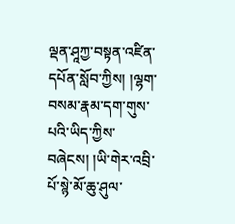ལྡན་ཤཱཀྱ་བསྟན་འཛིན་དཔོན་སློབ་ཀྱིས། །ལྷག་བསམ་རྣམ་དག་གུས་པའི་ཡིད་ཀྱིས་བཞེངས། །ཡི་གེར་འབྲི་པོ་སྙེ་མོ་ཆུ་ཤུལ་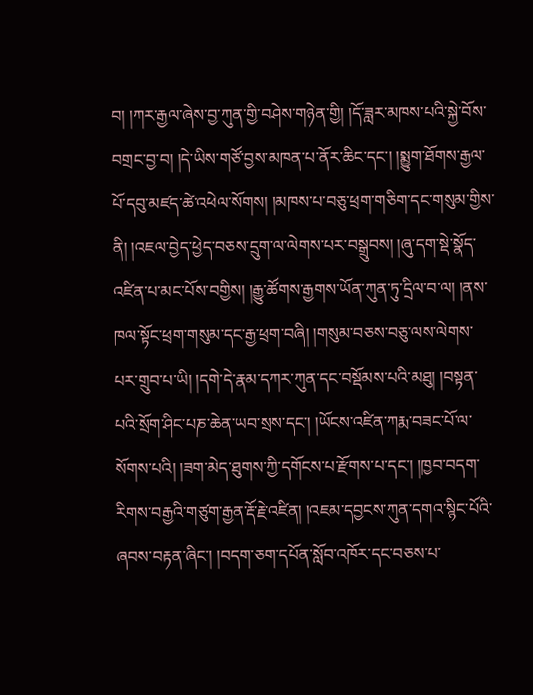བ། །ཀར་རྒྱལ་ཞེས་བྱ་ཀུན་གྱི་བཤེས་གཉེན་གྱི། །དོ་ཟླར་མཁས་པའི་སྐྱེ་བོས་བགྲང་བྱ་བ། །དེ་ཡིས་གཙོ་བྱས་མཁན་པ་ནོར་ཆིང་དང་། །སྨྱུག་ཐོགས་རྒྱལ་པོ་དབུ་མཛད་ཚེ་འཕེལ་སོགས། །མཁས་པ་བཅུ་ཕྲག་གཅིག་དང་གསུམ་གྱིས་ནི། །འཇལ་བྱེད་ཕྱེད་བཅས་དྲུག་ལ་ལེགས་པར་བསྒྲུབས། །ཞུ་དག་སྡེ་སྣོད་འཛིན་པ་མང་པོས་བགྱིས། །རྒྱུ་ཚོགས་རྒྱགས་ཡོན་ཀུན་ཏུ་དྲིལ་བ་ལ། །ནས་ཁལ་སྟོང་ཕྲག་གསུམ་དང་རྒྱ་ཕྲག་བཞི། །གསུམ་བཅས་བཅུ་ལས་ལེགས་པར་གྲུབ་པ་ཡི། །དགེ་དེ་རྣམ་དཀར་ཀུན་དང་བསྡོམས་པའི་མཐུ། །བསྟན་པའི་སྲོག་ཤིང་པཎ་ཆེན་ཡབ་སྲས་དང་། །ཡོངས་འཛིན་ཀརྨ་བཟང་པོ་ལ་སོགས་པའི། །ཟག་མེད་ཐུགས་ཀྱི་དགོངས་པ་རྫོགས་པ་དང་། །ཁྱབ་བདག་རིགས་བརྒྱའི་གཙུག་རྒྱན་རྡོ་རྗེ་འཛིན། །འཇམ་དབྱངས་ཀུན་དགའ་སྙིང་པོའི་ཞབས་བརྟན་ཞིང་། །བདག་ཅག་དཔོན་སློབ་འཁོར་དང་བཅས་པ་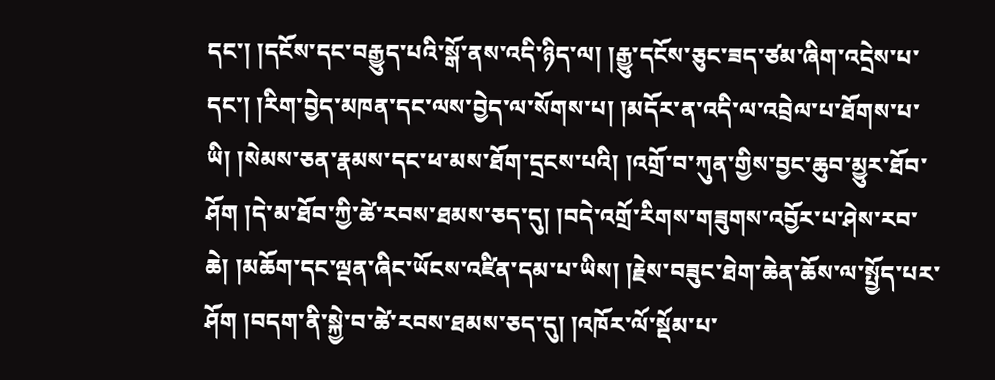དང་། །དངོས་དང་བརྒྱུད་པའི་སྒོ་ནས་འདི་ཉིད་ལ། །རྒྱུ་དངོས་ཅུང་ཟད་ཙམ་ཞིག་འདྲེས་པ་དང་། །རིག་བྱེད་མཁན་དང་ལས་བྱེད་ལ་སོགས་པ། །མདོར་ན་འདི་ལ་འབྲེལ་པ་ཐོགས་པ་ཡི། །སེམས་ཅན་རྣམས་དང་ཕ་མས་ཐོག་དྲངས་པའི། །འགྲོ་བ་ཀུན་གྱིས་བྱང་ཆུབ་མྱུར་ཐོབ་ཤོག །དེ་མ་ཐོབ་ཀྱི་ཚེ་རབས་ཐམས་ཅད་དུ། །བདེ་འགྲོ་རིགས་གཟུགས་འབྱོར་པ་ཤེས་རབ་ཆེ། །མཆོག་དང་ལྡན་ཞིང་ཡོངས་འཛིན་དམ་པ་ཡིས། །རྗེས་བཟུང་ཐེག་ཆེན་ཆོས་ལ་སྤྱོད་པར་ཤོག །བདག་ནི་སྐྱེ་བ་ཚེ་རབས་ཐམས་ཅད་དུ། །འཁོར་ལོ་སྡོམ་པ་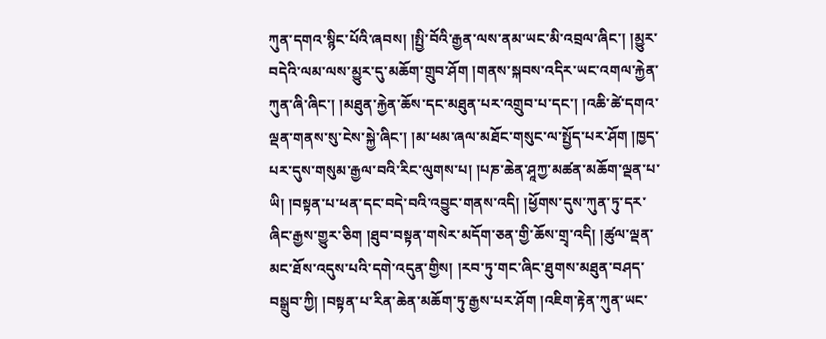ཀུན་དགའ་སྙིང་པོའི་ཞབས། །སྤྱི་བོའི་རྒྱན་ལས་ནམ་ཡང་མི་འབྲལ་ཞིང་། །མྱུར་བདེའི་ལམ་ལས་མྱུར་དུ་མཆོག་གྲུབ་ཤོག །གནས་སྐབས་འདིར་ཡང་འགལ་རྐྱེན་ཀུན་ཞི་ཞིང་། །མཐུན་རྐྱེན་ཆོས་དང་མཐུན་པར་འགྲུབ་པ་དང་། །འཆི་ཚེ་དགའ་ལྡན་གནས་སུ་ངེས་སྐྱེ་ཞིང་། །མ་ཕམ་ཞལ་མཐོང་གསུང་ལ་སྤྱོད་པར་ཤོག །ཁྱད་པར་དུས་གསུམ་རྒྱལ་བའི་རིང་ལུགས་པ། །པཎ་ཆེན་ཤཱཀྱ་མཚན་མཆོག་ལྡན་པ་ཡི། །བསྟན་པ་ཕན་དང་བདེ་བའི་འབྱུང་གནས་འདི། །ཕྱོགས་དུས་ཀུན་ཏུ་དར་ཞིང་རྒྱས་གྱུར་ཅིག །ཐུབ་བསྟན་གསེར་མདོག་ཅན་གྱི་ཆོས་གྲྭ་འདི། །ཚུལ་ལྡན་མང་ཐོས་འདུས་པའི་དགེ་འདུན་གྱིས། །རབ་ཏུ་གང་ཞིང་ཐུགས་མཐུན་བཤད་བསྒྲུབ་ཀྱི། །བསྟན་པ་རིན་ཆེན་མཆོག་ཏུ་རྒྱས་པར་ཤོག །འཇིག་རྟེན་ཀུན་ཡང་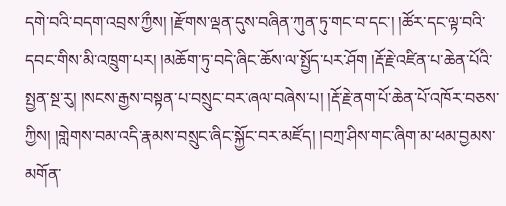དགེ་བའི་བདག་འབྲས་ཀྱྀས། །རྫོགས་ལྡན་དུས་བཞིན་ཀུན་ཏུ་གང་བ་དང་། །ཚོར་དང་ལྟ་བའི་དབང་གིས་མི་འཁྲུག་པར། །མཆོག་ཏུ་བདེ་ཞིང་ཆོས་ལ་སྤྱོད་པར་ཤོག །རྡོ་རྗེ་འཛིན་པ་ཆེན་པོའི་སྤྱན་སྔ་རུ། །སངས་རྒྱས་བསྟན་པ་བསྲུང་བར་ཞལ་བཞེས་པ། །རྡོ་རྗེ་ནག་པོ་ཆེན་པོ་འཁོར་བཅས་ཀྱིས། །གླེགས་བམ་འདི་རྣམས་བསྲུང་ཞིང་སྐྱོང་བར་མཛོད། །བཀྲ་ཤིས་གང་ཞིག་མ་ཕམ་བྱམས་མགོན་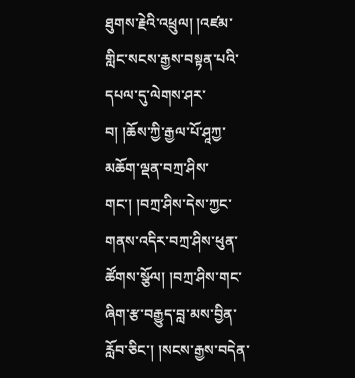ཐུགས་རྗེའི་འཕྲུལ། །འཛམ་གླིང་སངས་རྒྱས་བསྟན་པའི་དཔལ་དུ་ལེགས་ཤར་བ། །ཆོས་ཀྱི་རྒྱལ་པོ་ཤཱཀྱ་མཆོག་ལྡན་བཀྲ་ཤིས་གང་། །བཀྲ་ཤིས་དེས་ཀྱང་གནས་འདིར་བཀྲ་ཤིས་ཕུན་ཚོགས་སྩོལ། །བཀྲ་ཤིས་གང་ཞིག་རྩ་བརྒྱུད་བླ་མས་བྱིན་རློབ་ཅིང་། །སངས་རྒྱས་བདེན་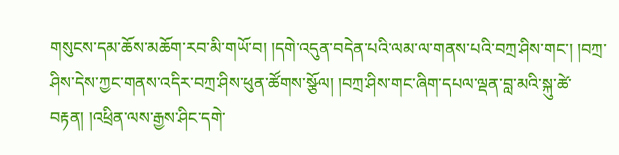གསུངས་དམ་ཆོས་མཆོག་རབ་མི་གཡོ་བ། །དགེ་འདུན་བདེན་པའི་ལམ་ལ་གནས་པའི་བཀྲ་ཤིས་གང་། །བཀྲ་ཤིས་དེས་ཀྱང་གནས་འདིར་བཀྲ་ཤིས་ཕུན་ཚོགས་སྩོལ། །བཀྲ་ཤིས་གང་ཞིག་དཔལ་ལྡན་བླ་མའི་སྐུ་ཚེ་བརྟན། །འཕྲིན་ལས་རྒྱས་ཤིང་དགེ་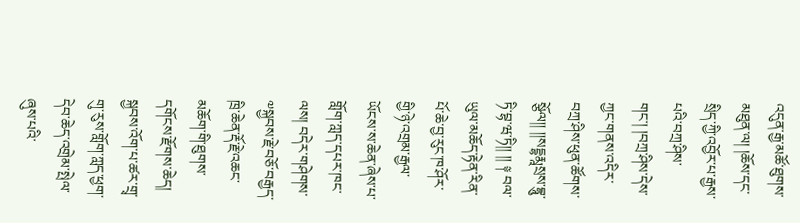འདུན་རྒྱ་མཚོ་ཐུགས་མཐུན་ལ། །ཆོས་དང་སྲིད་ཀྱི་འབྱོར་པ་རྒྱས་པའི་བཀྲ་ཤིས་གང་། །བཀྲ་ཤིས་དེས་ཀྱང་གནས་འདིར་བཀྲ་ཤིས་ཕུན་ཚོགས་སྩོལ།། །།སདྡྷརྨཱསྲས་བྷཱུ་ཏི་བྷ་ཝ་ཏི།། །། ༈ བལ་ཡུལ་མཆོད་རྟེན་རིན་པོ་ཆེ་བྱ་རུང་ཁ་ཤོར་གྱི་ཉེ་འགྲམ་རྒྱལ་ཡོངས་ས་ཆེན་ཞེས་པ་གློག་ཀླད་དཔར་ཁང་ལས། བདེར་གཤེགས་༧སྐྱབས་རྗེ་བཅོ་བརྒྱད་ཁྲི་ཆེན་རྡོ་རྗེ་འཆང་མཆོག་གི་ཐུགས་དགོངས་རྫོགས་ཆེད། སྐྱབས་འོག་པ་ཚར་གྲྭ་གུ་རུས་གློག་ཀླད་ཕྱག་དེབ་ཆེད་འགྲེམ་སྤེལ་ཞུས་པའི་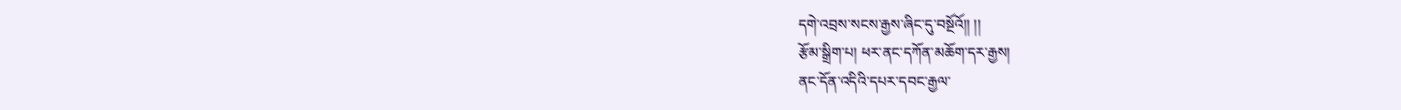དགེ་འབྲས་སངས་རྒྱས་ཞིང་དུ་བསྔོའོ།། །།
རྩོམ་སྒྲིག་པ། ཕར་ནང་དཀོན་མཆོག་དར་རྒྱས།
ནང་དོན་འདིའི་དཔར་དབང་རྒྱལ་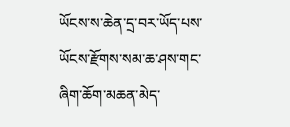ཡོངས་ས་ཆེན་དྲ་བར་ཡོད་པས་ཡོངས་རྫོགས་སམ་ཆ་ཤས་གང་ཞིག་ཆོག་མཆན་མེད་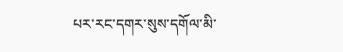པར་རང་དགར་སུས་དགོལ་མི་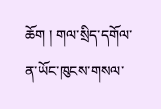ཆོག ། གལ་སྲིད་དགོལ་ན་ཡོང་ཁུངས་གསལ་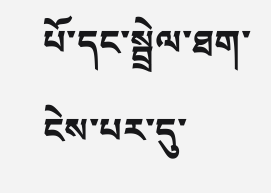པོ་དང་སྦྲེལ་ཐག་ངེས་པར་དུ་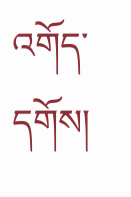འགོད་དགོས།